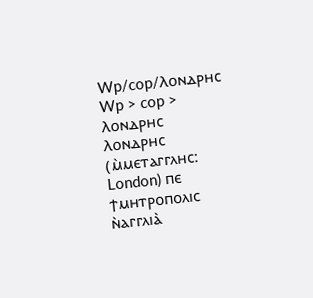Wp/cop/Ⲗⲟⲛⲇⲣⲏⲥ
Wp > cop > Ⲗⲟⲛⲇⲣⲏⲥ
Ⲗⲟⲛⲇⲣⲏⲥ (ⲙ̀ⲙⲉⲧⲁⲅⲅⲗⲏⲥ: London) ⲡⲉ ϯⲙⲏⲧⲣⲟⲡⲟⲗⲓⲥ ⲛ̀ⲁⲅⲅⲗⲓⲁ̀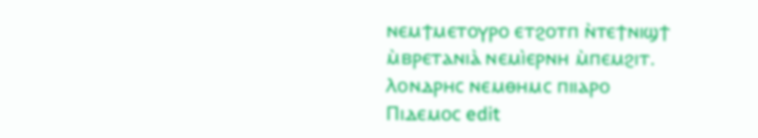ⲛⲉⲙϯⲙⲉⲧⲟⲩⲣⲟ ⲉⲧϩⲟⲧⲡ ⲛ̀ⲧⲉϯⲛⲓϣϯ ⲙ̀ⲃⲣⲉⲧⲁⲛⲓⲁ̀ ⲛⲉⲙⲓ̀ⲉⲣⲛⲏ ⲙ̀ⲡⲉⲙϩⲓⲧ.
Ⲗⲟⲛⲇⲣⲏⲥ ⲛⲉⲙⲑⲏⲙⲥ ⲡⲓⲓⲁⲣⲟ
Ⲡⲓⲇⲉⲙⲟⲥ edit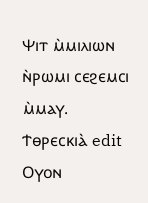Ⲯⲓⲧ ⲙ̀ⲙⲓⲗⲓⲱⲛ ⲛ̀ⲣⲱⲙⲓ ⲥⲉϩⲉⲙⲥⲓ ⲙ̀ⲙⲁⲩ.
Ϯⲑⲣⲉⲥⲕⲓⲁ̀ edit
Ⲟⲩⲟⲛ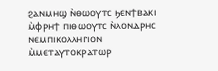ϩⲁⲛⲙⲏϣ ⲛ̀ⲑⲱⲟⲩⲧⲥ ϧⲉⲛϯⲃⲁⲕⲓ ⲙ̀ⲫⲣⲏϯ ⲡⲓⲑⲱⲟⲩⲧⲥ ⲛ̀ⲗⲟⲛⲇⲣⲏⲥ ⲛⲉⲙⲡⲓⲕⲟⲗⲗⲏⲅⲓⲟⲛ ⲙ̀ⲙⲉⲧⲁⲩⲧⲟⲕⲣⲁⲧⲱⲣ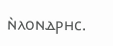ⲛ̀ⲗⲟⲛⲇⲣⲏⲥ.